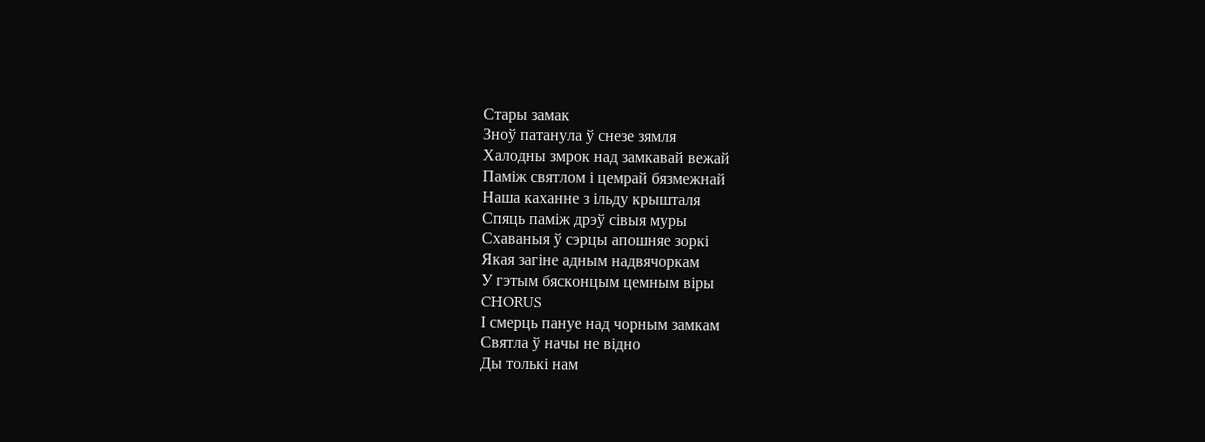Стары замак
Зноў патанула ў снезе зямля
Халодны змрок над замкавай вежай
Паміж святлом і цемрай бязмежнай
Наша каханне з ільду крышталя
Спяць паміж дрэў сівыя муры
Схаваныя ў сэрцы апошняе зоркі
Якая загіне адным надвячоркам
У гэтым бясконцым цемным віры
CHORUS
І смерць пануе над чорным замкам
Святла ў начы не відно
Ды толькі нам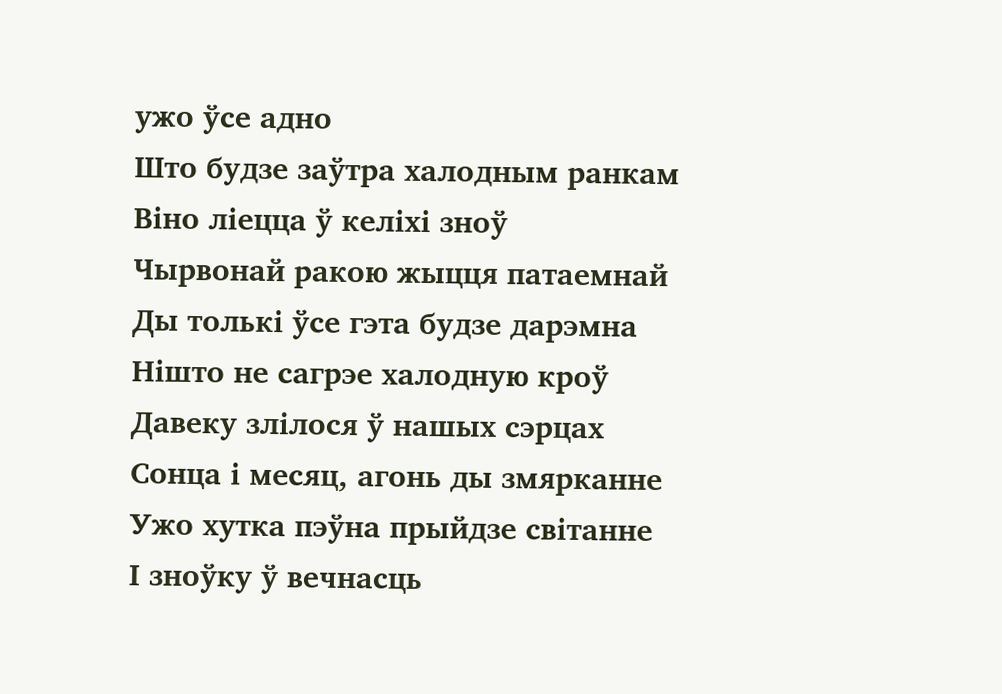ужо ўсе адно
Што будзе заўтра халодным ранкам
Віно ліецца ў келіхі зноў
Чырвонай ракою жыцця патаемнай
Ды толькі ўсе гэта будзе дарэмна
Нішто не сагрэе халодную кроў
Давеку злілося ў нашых сэрцах
Сонца і месяц, агонь ды змярканне
Ужо хутка пэўна прыйдзе світанне
І зноўку ў вечнасць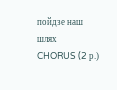пойдзе наш шлях
CHORUS (2 р.)